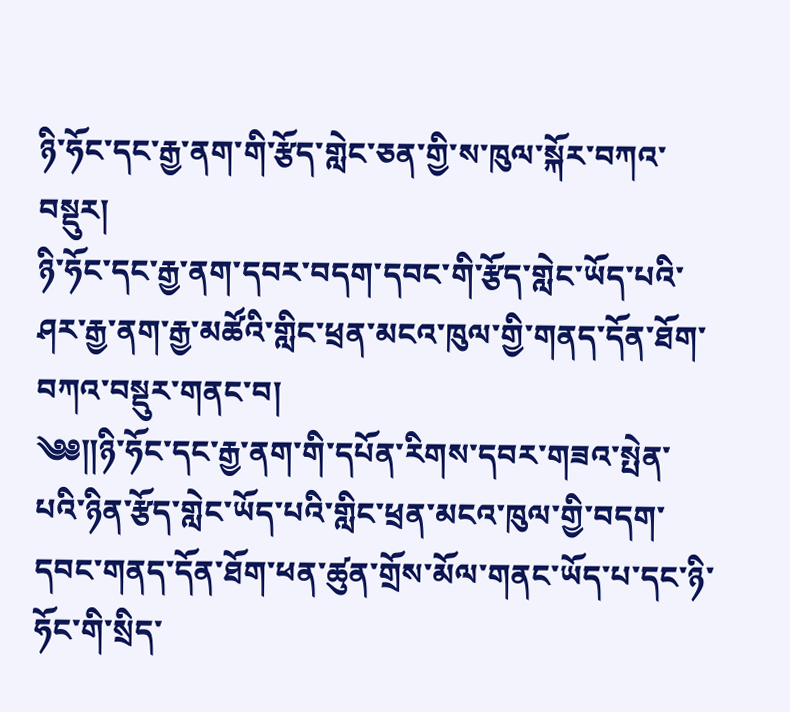ཉི་ཧོང་དང་རྒྱ་ནག་གི་རྩོད་གླེང་ཅན་གྱི་ས་ཁུལ་སྐོར་བཀའ་བསྡུར།
ཉི་ཧོང་དང་རྒྱ་ནག་དབར་བདག་དབང་གི་རྩོད་གླེང་ཡོད་པའི་ཤར་རྒྱ་ནག་རྒྱ་མཚོའི་གླིང་ཕྲན་མངའ་ཁུལ་གྱི་གནད་དོན་ཐོག་བཀའ་བསྡུར་གནང་བ།
༄༅༎ཉི་ཧོང་དང་རྒྱ་ནག་གི་དཔོན་རིགས་དབར་གཟའ་སྤེན་པའི་ཉིན་རྩོད་གླེང་ཡོད་པའི་གླིང་ཕྲན་མངའ་ཁུལ་གྱི་བདག་དབང་གནད་དོན་ཐོག་ཕན་ཚུན་གྲོས་མོལ་གནང་ཡོད་པ་དང་ཉི་ཧོང་གི་སྲིད་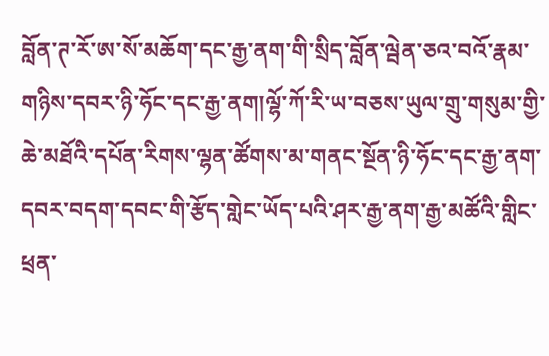བློན་ཊ་རོ་ཨ་སོ་མཆོག་དང་རྒྱ་ནག་གི་སྲིད་བློན་ལྦེན་ཅའ་བའོ་རྣམ་གཉིས་དབར་ཉི་ཧོང་དང་རྒྱ་ནག།ལྷོ་ཀོ་རི་ཡ་བཅས་ཡུལ་གྲུ་གསུམ་གྱི་ཆེ་མཐོའི་དཔོན་རིགས་ལྷན་ཚོགས་མ་གནང་སྔོན་ཉི་ཧོང་དང་རྒྱ་ནག་དབར་བདག་དབང་གི་རྩོད་གླེང་ཡོད་པའི་ཤར་རྒྱ་ནག་རྒྱ་མཚོའི་གླིང་ཕྲན་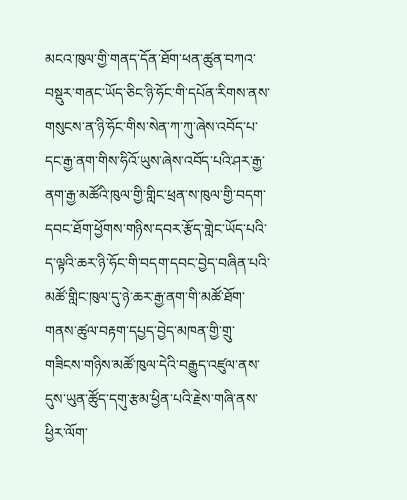མངའ་ཁུལ་གྱི་གནད་དོན་ཐོག་ཕན་ཚུན་བཀའ་བསྡུར་གནང་ཡོད་ཅིང་ཉི་ཧོང་གི་དཔོན་རིགས་ནས་གསུངས་ན་ཉི་ཧོང་གིས་སེན་ཀ་ཀུ་ཞེས་འབོད་པ་དང་རྒྱ་ནག་གིས་ཧིའོ་ཡུས་ཞེས་འབོད་པའི་ཤར་རྒྱ་ནག་རྒྱ་མཚོའི་ཁུལ་གྱི་གླིང་ཕྲན་ས་ཁུལ་གྱི་བདག་དབང་ཐོག་ཕྱོགས་གཉིས་དབར་རྩོད་གླེང་ཡོད་པའི་ད་ལྟའི་ཆར་ཉི་ཧོང་གི་བདག་དབང་བྱེད་བཞིན་པའི་མཚོ་གླིང་ཁུལ་དུ་ཉེ་ཆར་རྒྱ་ནག་གི་མཚོ་ཐོག་གནས་ཚུལ་བརྟག་དཔྱད་བྱེད་མཁན་གྱི་གྲུ་གཟིངས་གཉིས་མཚོ་ཁུལ་དེའི་བརྒྱུད་འཛུལ་ནས་དུས་ཡུན་ཚོུད་དགུ་རྩམ་ཕྱིན་པའི་རྗེས་གཞི་ནས་ཕྱིར་ལོག་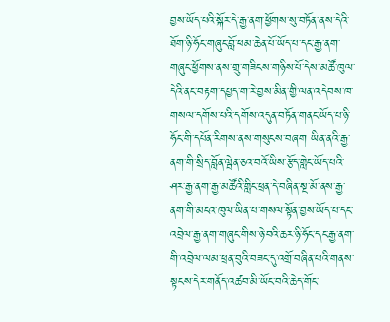བྱས་ཡོད་པའི་སྐོར་དེ་རྒྱ་ནག་ཕྱོགས་སུ་བཏོན་ནས་དེའི་ཐོག་ཉི་ཧོང་གཞུང་བློ་ཕམ་ཆེན་པོ་ཡོད་པ་དང་རྒྱ་ནག་གཞུང་ཕྱོགས་ནས་གྲུ་གཟིངས་གཉིས་པོ་དེས་མཚོ་ཁུལ་དེའི་ནང་བརྟག་དཔྱད་ག་རེ་བྱས་མིན་གྱི་ལན་འདེབས་ཁ་གསལ་དགོས་པའི་དགོས་འདུན་བཏོན་གནང་ཡོད་པ་ཉི་ཧོང་གི་དཔོན་རིགས་ནས་གསུངས་བཞག ཡིན་ནའི་རྒྱ་ནག་གི་སྲིད་བློན་ལྦེན་ཅའ་བའོ་ཡིས་རྩོད་གླེང་ཡོད་པའི་ཤར་རྒྱ་ནག་རྒྱ་མཚོའི་གླིང་ཕྲན་དེ་བཞིན་སྔ་མོ་ནས་རྒྱ་ནག་གི་མངའ་ཁུལ་ཡིན་པ་གསལ་སྟོན་བྱས་ཡོད་པ་དང་འབྲེལ་རྒྱ་ནག་གཞུང་གིས་ཉེ་བའི་ཆར་ཉི་ཧོང་དང་རྒྱ་ནག་གི་འབྲེལ་ལམ་ཕྲན་བུའི་བཟང་དུ་འགྲོ་བཞིན་པའི་གནས་སྟངས་དེར་གནོད་འཚབ་མི་ཡོང་བའི་ཆེད་གོང་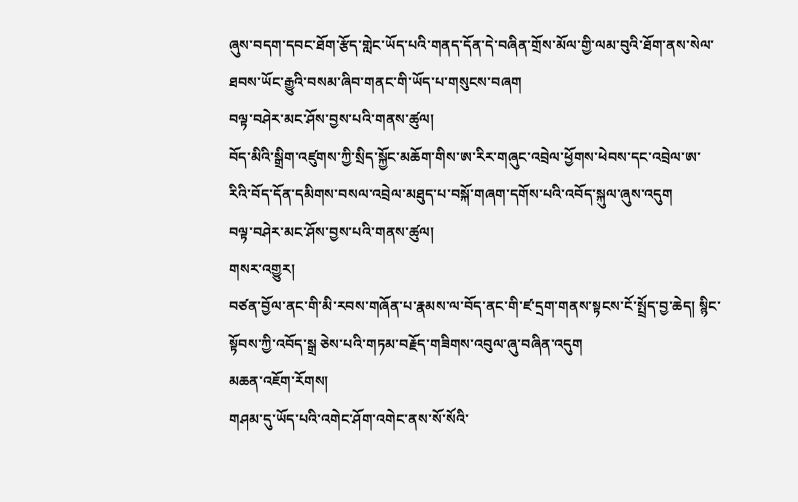ཞུས་བདག་དབང་ཐོག་རྩོད་གླེང་ཡོད་པའི་གནད་དོན་དེ་བཞིན་གྲོས་མོལ་གྱི་ལམ་བུའི་ཐོག་ནས་སེལ་ཐབས་ཡོང་རྒྱུའི་བསམ་ཞིབ་གནང་གི་ཡོད་པ་གསུངས་བཞག
བལྟ་བཤེར་མང་ཤོས་བྱས་པའི་གནས་ཚུལ།
བོད་མིའི་སྒྲིག་འཛུགས་ཀྱི་སྲིད་སྐྱོང་མཆོག་གིས་ཨ་རིར་གཞུང་འབྲེལ་ཕྱོགས་ཕེབས་དང་འབྲེལ་ཨ་རིའི་བོད་དོན་དམིགས་བསལ་འབྲེལ་མཐུད་པ་བསྐོ་གཞག་དགོས་པའི་འབོད་སྐུལ་ཞུས་འདུག
བལྟ་བཤེར་མང་ཤོས་བྱས་པའི་གནས་ཚུལ།
གསར་འགྱུར།
བཙན་བྱོལ་ནང་གི་མི་རབས་གཞོན་པ་རྣམས་ལ་བོད་ནང་གི་ཛ་དྲག་གནས་སྟངས་ངོ་སྤྲོད་བྱ་ཆེད། སྙིང་སྟོབས་ཀྱི་འབོད་སྒྲ ཅེས་པའི་གཏམ་བརྗོད་གཟིགས་འབུལ་ཞུ་བཞིན་འདུག
མཆན་འཇོག་རོགས།
གཤམ་དུ་ཡོད་པའི་འགེང་ཤོག་འགེང་ནས་སོ་སོའི་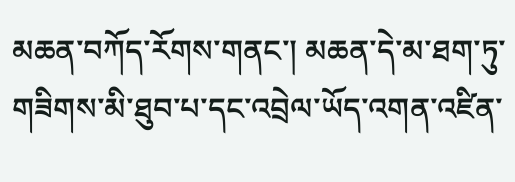མཆན་བཀོད་རོགས་གནང་། མཆན་དེ་མ་ཐག་ཏུ་གཟིགས་མི་ཐུབ་པ་དང་འབྲེལ་ཡོད་འགན་འཛིན་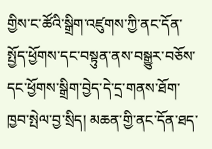གྱིས་ང་ཚོའི་སྒྲིག་འཛུགས་ཀྱི་ནང་དོན་སྤྱོད་ཕྱོགས་དང་བསྟུན་ནས་བསྒྱུར་བཅོས་དང་ཕྱོགས་སྒྲིག་བྱེད་དེ་དྲ་གནས་ཐོག་ཁྱབ་སྤེལ་བྱ་སྲིད། མཆན་གྱི་ནང་དོན་ཐད་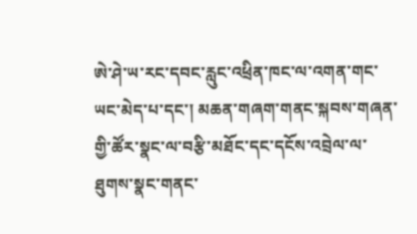ཨེ་ཤེ་ཡ་རང་དབང་རླུང་འཕྲིན་ཁང་ལ་འགན་གང་ཡང་མེད་པ་དང་། མཆན་གཞག་གནང་སྐབས་གཞན་གྱི་ཚོར་སྣང་ལ་བརྩི་མཐོང་དང་དངོས་འབྲེལ་ལ་ཐུགས་སྣང་གནང་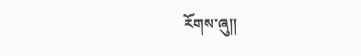རོགས་ཞུ༎